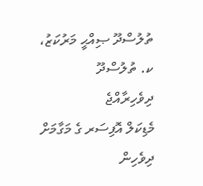ތުލުސްދޫ ޞިއްޙީ މަރުކަޒު، ކ. ތުލުސްދޫ
ދިވެހިރާއްޖެ
މެޑިކަލް އޮފިސަރ ގެ މަގާމަށް ދިވެހިން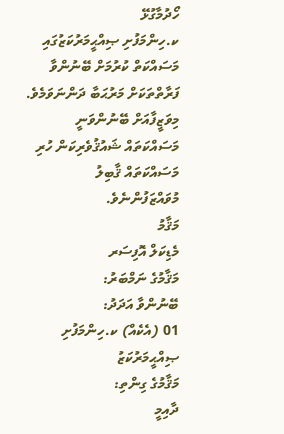ހޯދުމާގުޅޭ
ކ.ހިންމަފުށި ޞިއްޙީމަރުކަޒުގައި މަސައްކަތް ކުރުމަށް ބޭނުންވާ ފަރާތްތަކަށް މަރުޙަބާ ދަންނަވަމެވެ. މިވަޒީފާއަށް ބޭނުންވަނީ މަސައްކަތައް ޝައުޤުވެރިކަން ހުރި މަސައްކަތައް ޤާބިލު މުވައްޒަފުންނެވެ.
މަޤާމު
މެޑިކަލް އޮފިސަރ
މަޤާމުގެ ނަމްބަރު:
ބޭނުންވާ އަދަދު:
01 (އެކެއް) ކ.ހިންމަފުށި ޞިއްޙީމަރުކަޒު
މަޤާމުގެ ގިންތި:
ދާއިމީ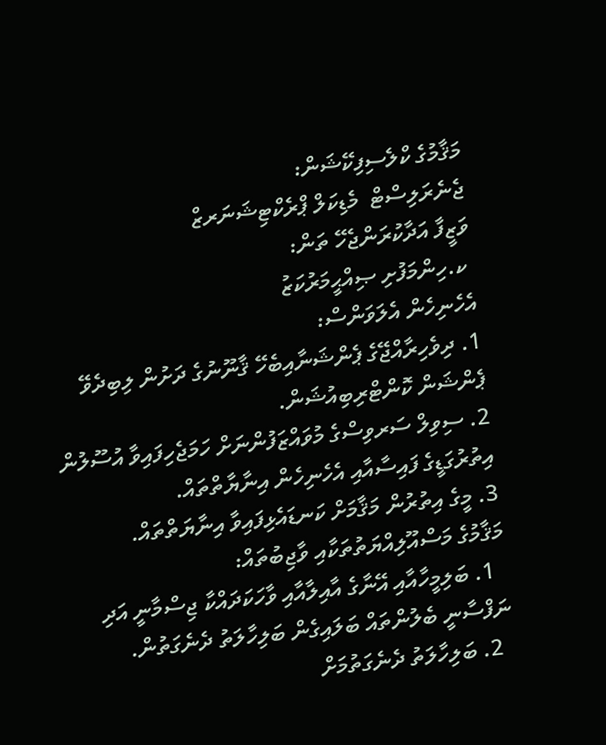މަޤާމުގެ ކްލެސިފިކޭޝަން:
ޖެނެރަލިސްޓް  މެޑިކަލް ޕްރެކްޓިޝަނަރޒް
ވަޒީފާ އަދާކުރަންޖެހޭ ތަން:
 ކ.ހިންމަފުށި ޞިއްޙީމަރުކަޒު
އެހެނިހެން އެލަވަންސް:
1. ދިވެހިރާއްޖޭގެ ޕެންޝަނާއިބެހޭ ޤާނޫނުގެ ދަށުން ލިބިދެވޭ ޕެންޝަން ކޮންޓްރިބިއުޝަން.
2. ސިވިލް ސަރވިސްގެ މުވައްޒަފުންނަށް ހަމަޖެހިފައިވާ އުސޫލުން އިތުރުގަޑީގެ ފައިސާއާއި އެހެނިހެން އިނާޔާތްތައް.
3. މީގެ އިތުރުން މަޤާމަށް ކަނޑައެޅިފައިވާ އިނާޔަތްތައް.
މަޤާމުގެ މަސްއޫލިއްޔަތުތަކާއި ވާޖިބުތައް:
  1. ބަލިމީހާއާއި އޭނާގެ އާއިލާއާއި ވާހަކަދައްކާ ޖިސްމާނީ އަދި ނަފްސާނީ ބެލުންތައް ބަލައިގެން ބަލިހާލަތު ދެނެގަތުން.
  2. ބަލިހާލަތު ދެނެގަތުމަށް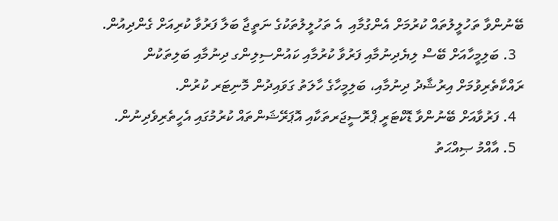ބޭނުންވާ ތަހުލީލުތައް ކުރުމަށް އެންގުމާއި  އެ ތަހުލީލުތަކުގެ ނަތީޖާ ބަލާ ފަރުވާ ކުރިއަށް ގެންދިއުން.
  3. ބަލިމީހާއަށް ބޭސް ލިޔެދިނުމާއި ފަރުވާ ކުރުމާއި ކައުންސިލިންގ ދިނުމާއި ބަލިތަކުން ރައްކާތެރިވުމަށް އިރުޝާދު ދިނުމާއި، ބަލިމީހާގެ ހާލަތު ގަވައިދުން މޮނިޓަރ ކުރުން.
  4. ފަރުވާއަށް ބޭނުންވާ ޑޮކްޓަރީ ޕްރޮސީޖަރތަކާއި އޮޕަރޭޝަންތައް ކުރުމުގައި އެހީތެރިވެދިނުން.
  5. އާއްމު ޞިއްޙަތު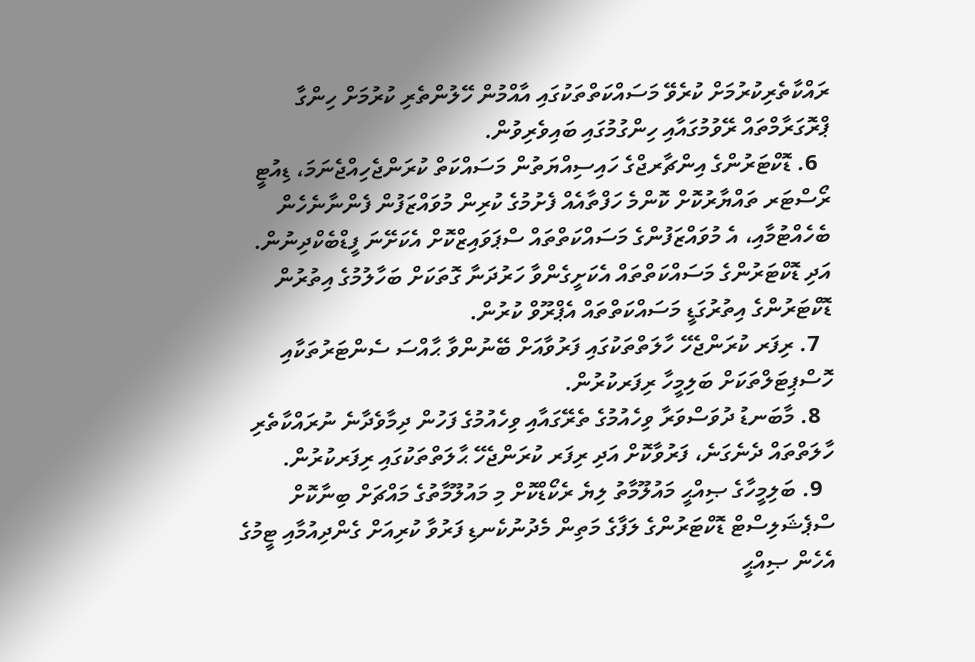ރައްކާތެރިކުރުމަށް ކުރެވޭ މަސައްކަތްތަކުގައި އާއްމުން ހޭލުންތެރި ކުރުމަށް ހިންގާ ޕްރޮގަރާމްތައް ރޭވުމުގައާއި ހިންގުމުގައި ބައިވެރިވުން.
  6. ޑޮކްޓަރުންގެ އިންޗާރޖްގެ ހައިސިއްޔަތުން މަސައްކަތް ކުރަންޖެހިއްޖެނަމަ، ޑިއުޓީ ރޯސްޓަރ ތައްޔާރުކޮށް ކޮންމެ ހަފްތާއެއް ފެށުމުގެ ކުރިން މުވައްޒަފުން ފެންނާނެހެން ބެހެއްޓުމާއި، އެ މުވައްޒަފުންގެ މަސައްކަތްތައް ސްޕަވައިޒްކޮށް އެކަށޭނަ ފީޑްބެކްދިނުން. އަދި ޑޮކްޓަރުންގެ މަސައްކަތްތައް އެކަށީގެންވާ ހަރުދަނާ ގޮތަކަށް ބަހާލުމުގެ އިތުރުން ޑޮކްޓަރުންގެ އިތުރުގަޑީ މަސައްކަތްތައް އެޕްރޫވް ކުރުން.
  7. ރިފަރ ކުރަންޖެހޭ ހާލަތްތަކުގައި ފަރުވާއަށް ބޭނުންވާ ޙާއްސަ ސެންޓަރުތަކާއި ހޮސްޕިޓަލްތަކަށް ބަލިމީހާ ރިފަރކުރުން.
  8. މާބަނޑު ދުވަސްވަރާ ވިހެއުމުގެ ތެރޭގައާއި ވިހެއުމުގެ ފަހުން ދިމާވެދާނެ ނުރައްކާތެރި ހާލަތްތައް ދެނެގަނެ، ފަރުވާކޮށް އަދި ރިފަރ ކުރަންޖެހޭ ޙާލަތްތަކުގައި ރިފަރކުރުން.
  9. ބަލިމީހާގެ ޞިއްޙީ މައުލޫމާތު ލިޔެ ރެކޯޑްކޮށް މި މައުލޫމާތުގެ މައްޗަށް ބިނާކޮށް ސްޕެޝަލިސްޓް ޑޮކްޓަރުންގެ ލަފާގެ މަތިން މެދުނުކެނޑި ފަރުވާ ކުރިއަށް ގެންދިއުމާއި ޓީމުގެ އެހެން ޞިއްޙީ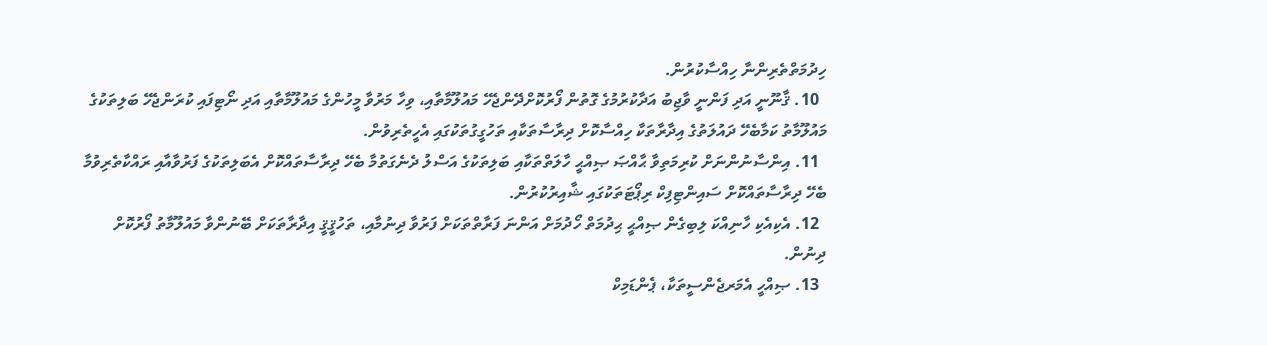ހިދުމަތްތެރިންނާ ހިއްސާކުރުން.
  10. ޤާނޫނީ އަދި ފަންނީ ވާޖިބު އަދާކުރުމުގެ ގޮތުން ފޯރުކޮށްދޭންޖެހޭ މައުލޫމާތާއި، ވިހާ މަރުވާ މީހުންގެ މައުލޫމާތާއި އަދި ނޯޓިފައި ކުރަންޖެހޭ ބަލިތަކުގެ މައުލޫމާތު ކަމާބެހޭ ދައުލަތުގެ އިދާރާތަކާ ހިއްސާކޮށް ދިރާސާތަކާއި ތަހުގީގުތަކުގައި އެހީތެރިވުން.
  11. އިންސާނުންނަށް ކުރިމަތިވާ ޙާއްޞަ ޞިއްޙީ ހާލަތްތަކާއި ބަލިތަކުގެ އަސްލު ދެނެގަތުމާ ބެހޭ ދިރާސާތައްކޮށް އެބަލިތަކުގެ ފަރުވާއާއި ރައްކާތެރިވުމާ ބެހޭ ދިރާސާތައްކޮށް ސައިންޓިފިކް ރިޕޯޓަތަކުގައި ޝާއިރުކުރުން.
  12. އެކިއެކި ހާނިއްކަ ލިބިގެން ޞިއްޙީ ޙިދުމަތް ހޯދުމަށް އަންނަ ފަރާތްތަކަށް ފަރުވާ ދިނުމާއި، ތަހުޤީޤީ އިދާރާތަކަށް ބޭނުންވާ މައުލޫމާތު ފޯރުކޮށް ދިނުން.
  13. ޞިއްހީ އެމަރޖެންސީތަކާ، ޕެންޑަމިކް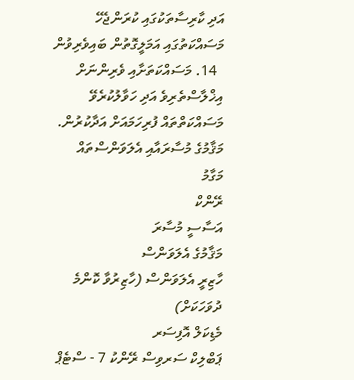އަދި ކާރިސާތަކުގައި ކުރަންޖެހޭ މަސައްކަތުގައި އަމަލީގޮތުން ބައިވެރިވުން
  14. މަސައްކަތަށާއި ވެރިންނަށް އިޚްލާސްތެރިވެ އަދި ހަވާލުކުރެވޭ މަސައްކަތްތައް ފުރިހަމައަށް އަދާކުރުން.
މަޤާމުގެ މުސާރައާއި އެލަވަންސްތައް
މަގާމު
ރޭންކް
އަސާސީ މުސާރަ
މަޤާމުގެ އެލަވަންސް
ހާޒިރީ އެލަވަންސް (ހާޒިރުވާ ކޮންމެ ދުވަހަކަށް)
މެޑިކަލް އޮފިސަރ
ޕަބްލިކް ސަރވިސް ރޭންކު 7 - ސްޓެޕް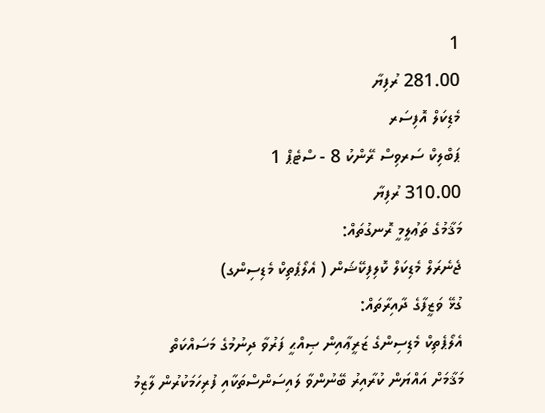1
281.00 ރުފިޔާ
މެޑިކަލް އޮފިސަރ
ޕަބްލިކް ސަރވިސް ރޭންކު 8 - ސްޓެޕް 1
310.00 ރުފިޔާ
މަޤާމުގެ ތަޢުލީމީ ރޮނގުތައް:
ޖެނެރަލް މެޑިކަލް ކޮލިފިކޭޝަން ( އެލޯޕެތިކް މެޑިސިންގ)
ގުޅޭ ވަޒީފާގެ ދާއިރާތައް:
އެލޯޕެތިކް މެޑިސިންގެ ޒަރީޢާއިން ޞިއްޙީ ފަރުވާ ދިނުމުގެ މަސައްކަތް
މަޤާމަށް އައްޔަން ކުރާއިރު ބޭނުންވާ ލައިސަންސްތަކާއި ފުރިހަމަކުރުން ލާޒިމު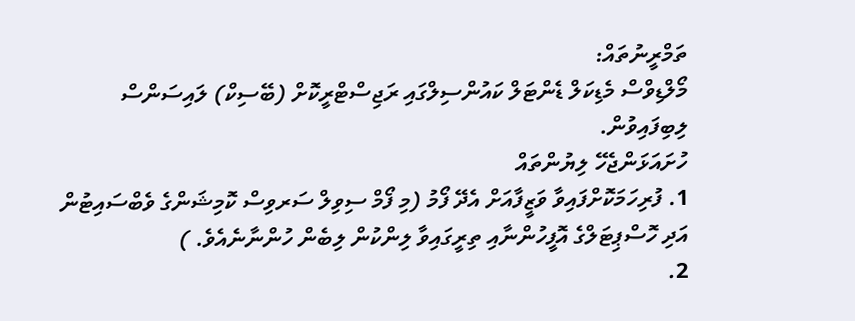ތަމްރީނުތައް:
މޯލްޑިވްސް މެޑިކަލް ޑެންޓަލް ކައުންސިލްގައި ރަޖިސްޓްރީކޮށް (ބޭސިކް) ލައިސަންސް ލިބިފައިވުން.
ހުށައަޅަންޖެހޭ ލިޔުންތައް
1. ފުރިހަމަކޮށްފައިވާ ވަޒީފާއަށް އެދޭ ފޯމު (މި ފޯމް ސިވިލް ސަރވިސް ކޮމިޝަންގެ ވެބްސައިޓުން އަދި ހޮސްޕިޓަލްގެ އޮފީހުންނާއި ތިރީގައިވާ ލިންކުން ލިބެން ހުންނާނެއެވެ. )
2.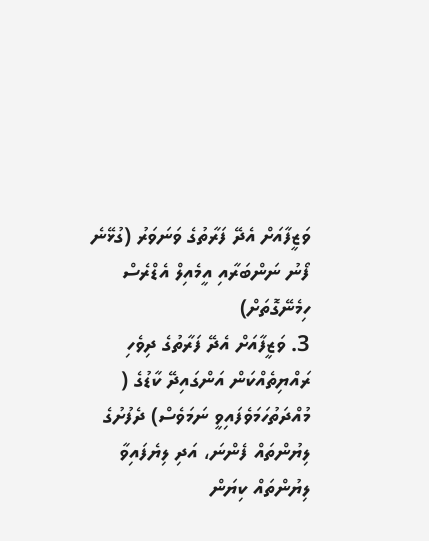ވަޒީފާއަށް އެދޭ ފަރާތުގެ ވަނަވަރު (ގުޅޭނެ ފޯނު ނަންބަރާއި އީމެއިލް އެޑްރެސް ހިމެނޭގޮތަށް)
3. ވަޒީފާއަށް އެދޭ ފަރާތުގެ ދިވެހި ރައްޔިތެއްކަން އަންގައިދޭ ކާޑުގެ ( މުއްދަތުހަމަވެފައިވީ ނަމަވެސް) ދެފުށުގެ ލިޔުންތައް ފެންނަ، އަދި ލިޔެފައިވާ ލިޔުންތައް ކިޔަން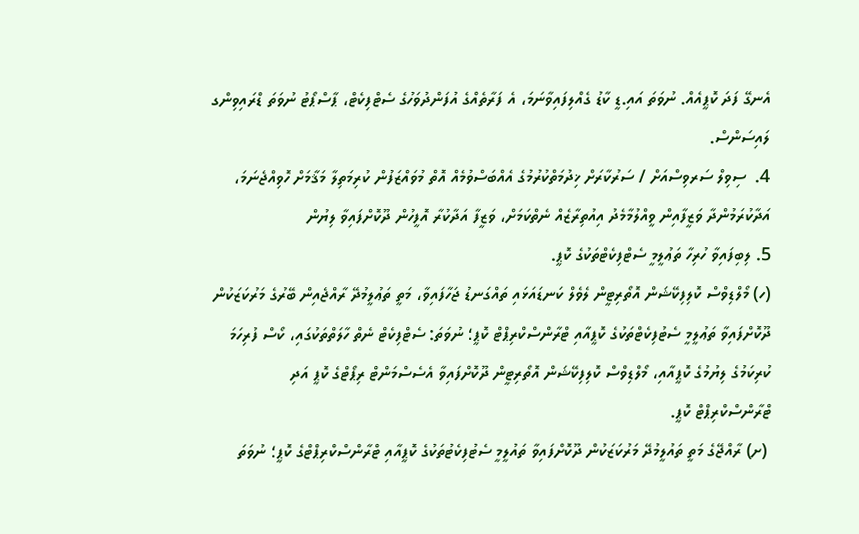އެނގޭ ފަދަ ކޮޕީއެއް. ނުވަތަ އައި.ޑީ ކާޑު ގެއްލިފައިވާނަމަ، އެ ފަރާތެއްގެ އުފަންދުވަހުގެ ސެޓްފިކެޓް، ޕާސްޕޯޓު ނުވަތަ ޑްރައިވިންގ ލައިސަންސް.
4.  ސިވިލް ސަރވިސްއަށް / ސަރުކާރަށް ޚިދުމަތްކުރުމުގެ އެއްބަސްވުމެއް އޮތް މުވައްޒަފުން ކުރިމަތިލާ މަޤާމަށް ހޮވިއްޖެނަމަ، އަދާކުރަމުންދާ ވަޒީފާއިން ވީއްލުމާމެދު އިއުތިރާޒެއް ނެތްކަމަށް، ވަޒީފާ އަދާކުރާ އޮފީހުން ދޫކޮށްފައިވާ ލިޔުން
5. ލިބިފައިވާ ހުރިހާ ތަޢުލީމީ ސެޓްފިކެޓްތަކުގެ ކޮޕީ.
(ހ) މޯލްޑިވްސް ކޮލިފިކޭޝަން އޮތޯރިޓީން ލެވެލް ކަނޑައަޅައި ތައްގަނޑު ޖަހާފައިވާ، މަތީ ތަޢުލީމުދޭ ރާއްޖެއިން ބޭރުގެ މަރުކަޒަކުން  ދޫކޮށްފައިވާ ތަޢުލީމީ ސެޓުފިކެޓްތަކުގެ ކޮޕީއާއި ޓްރާންސްކްރިޕްޓް ކޮޕީ؛ ނުވަތަ: ސެޓްފިކެޓް ނެތް ހާލަތްތަކުގައި، ކޯސް ފުރިހަމަ ކުރިކަމުގެ ލިޔުމުގެ ކޮޕީއާއި، މޯލްޑިވްސް ކޮލިފިކޭޝަން އޮތޯރިޓީން ދޫކޮށްފައިވާ އެސެސްމަންޓް ރިޕޯޓްގެ ކޮޕީ އަދި ޓްރާންސްކްރިޕްޓް ކޮޕީ.
 (ށ) ރާއްޖޭގެ މަތީ ތައުލީމުދޭ މަރުކަޒަކުން ދޫކޮށްފައިވާ ތައުލީމީ ސެޓުފިކެޓުތަކުގެ ކޮޕީއާއި ޓްރާންސްކްރިޕްޓްގެ ކޮޕީ؛ ނުވަތަ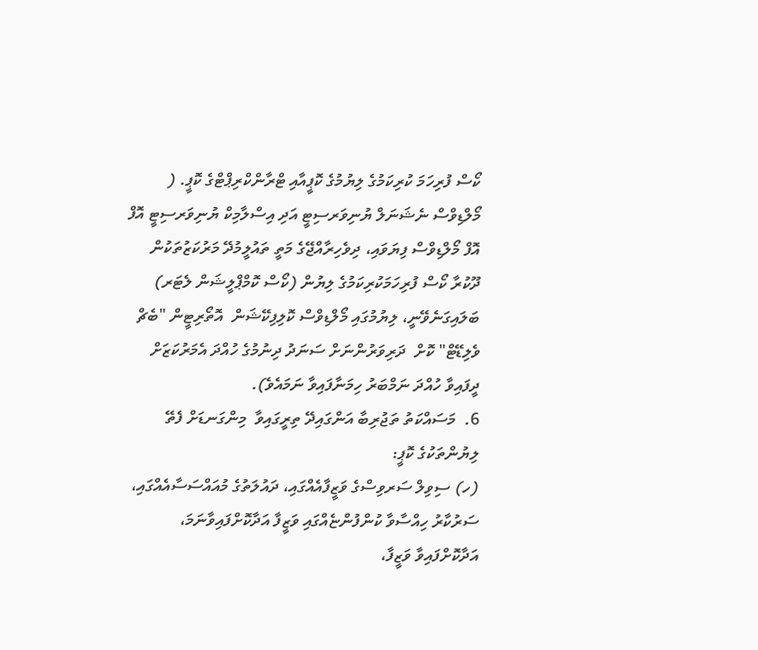ކޯސް ފުރިހަމަ ކުރިކަމުގެ ލިޔުމުގެ ކޮޕީއާއި ޓްރާންކްރިޕްޓްގެ ކޮޕީ. ( މޯލްޑިވްސް ނެޝަނަލް ޔުނިވަރސިޓީ އަދި އިސްލާމިކް ޔުނިވަރސިޓީ އޮފް  އޮފް މޯލްޑިވްސް ފިޔަވައި، ދިވެހިރާއްޖޭގެ މަތީ ތައުލީމުދޭ މަރުކަޒުތަކުން ދޫކުރާ ކޯސް ފުރިހަމަކުރިކަމުގެ ލިޔުން (ކޯސް ކޮމްޕްލީޝަން ލެޓަރ) ބަލައިގަނެވޭނީ، ލިޔުމުގައި މޯލްޑިވްސް ކޮލިފިކޭޝަން  އޮތޯރިޓީން "ބެޗް ވެލިޑޭޓް" ކޮށް  ދަރިވަރުންނަށް ސަނަދު ދިނުމުގެ ހުއްދަ އެމަރުކަޒަށް ދީފައިވާ ހުއްދަ ނަމްބަރު ހިމަނާފައިވާ ނަމައެވެ).
6.  މަސައްކަތު ތަޖުރިބާ އަންގައިދޭ ތިރީގައިވާ  މިންގަނޑަށް ފެތޭ ލިޔުންތަކުގެ ކޮޕީ:
(ހ) ސިވިލް ސަރވިސްގެ ވަޒީފާއެއްގައި، ދައުލަތުގެ މުއައްސަސާއެއްގައި، ސަރުކާރު ހިއްސާވާ ކުންފުންޏެއްގައި ވަޒީފާ އަދާކޮށްފައިވާނަމަ، އަދާކޮށްފައިވާ ވަޒީފާ،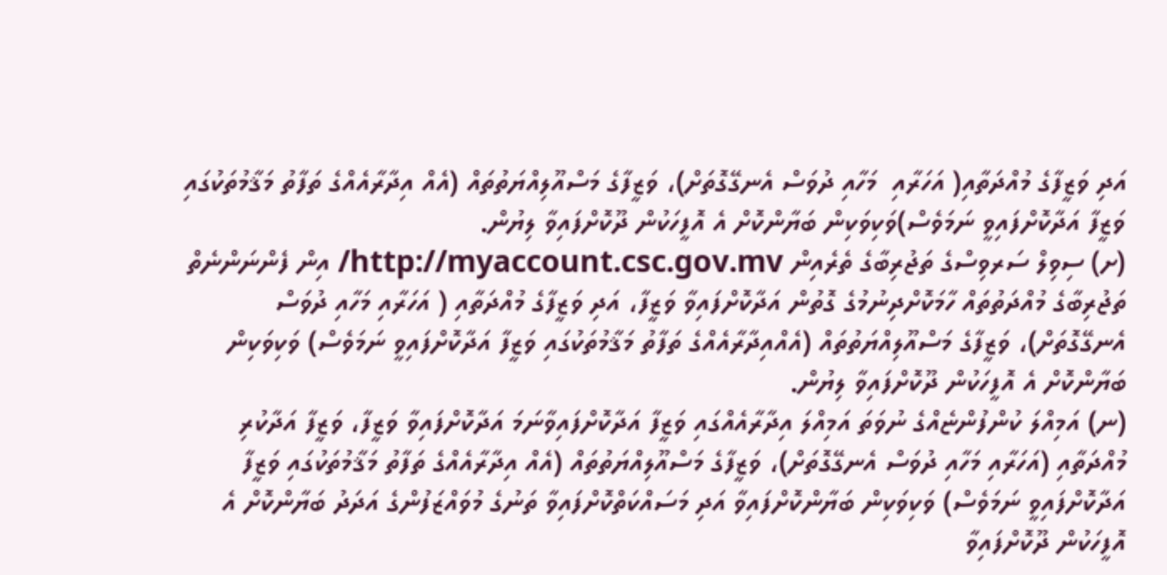އަދި ވަޒީފާގެ މުއްދަތާއި( އަހަރާއި  މަހާއި ދުވަސް އެނގޭގޮތަށް)، ވަޒީފާގެ މަސްއޫލިއްޔަތުތައް (އެއް އިދާރާއެއްގެ ތަފާތު މަޤާމުތަކުގައި ވަޒީފާ އަދާކޮށްފައިވީ ނަމަވެސް)ވަކިވަކިން ބަޔާންކޮށް އެ އޮފީހަކުން ދޫކޮށްފައިވާ ލިޔުން.
(ށ) ސިވިލް ސަރވިސްގެ ތަޖުރިބާގެ ތެރެއިން http://myaccount.csc.gov.mv/ އިން ފެންނަންނެތް ތަޖުރިބާގެ މުއްދަތުތައް ހާމަކޮށްދިނުމުގެ ގޮތުން އަދާކޮށްފައިވާ ވަޒީފާ، އަދި ވަޒީފާގެ މުއްދަތާއި ( އަހަރާއި މަހާއި ދުވަސް އެނގޭގޮތަށް)، ވަޒީފާގެ މަސްއޫލިއްޔަތުތައް (އެއްއިދާރާއެއްގެ ތަފާތު މަޤާމުތަކުގައި ވަޒީފާ އަދާކޮށްފައިވީ ނަމަވެސް) ވަކިވަކިން ބަޔާންކޮށް އެ އޮފީހަކުން ދޫކޮށްފައިވާ ލިޔުން.
(ނ) އަމިއްލަ ކުންފުންޏެއްގެ ނުވަތަ އަމިއްލަ އިދާރާއެއްގައި ވަޒީފާ އަދާކޮށްފައިވާނަމަ އަދާކޮށްފައިވާ ވަޒީފާ، ވަޒީފާ އަދާކުރި މުއްދަތާއި (އަހަރާއި މަހާއި ދުވަސް އެނގޭގޮތަށް)، ވަޒީފާގެ މަސްއޫލިއްޔަތުތައް (އެއް އިދާރާއެއްގެ ތަފާތު މަޤާމުތަކުގައި ވަޒީފާ އަދާކޮށްފައިވީ ނަމަވެސް) ވަކިވަކިން ބަޔާންކޮށްފައިވާ އަދި މަސައްކަތްކޮށްފައިވާ ތަނުގެ މުވައްޒަފުންގެ އަދަދު ބަޔާންކޮށް އެ އޮފީހަކުން ދޫކޮށްފައިވާ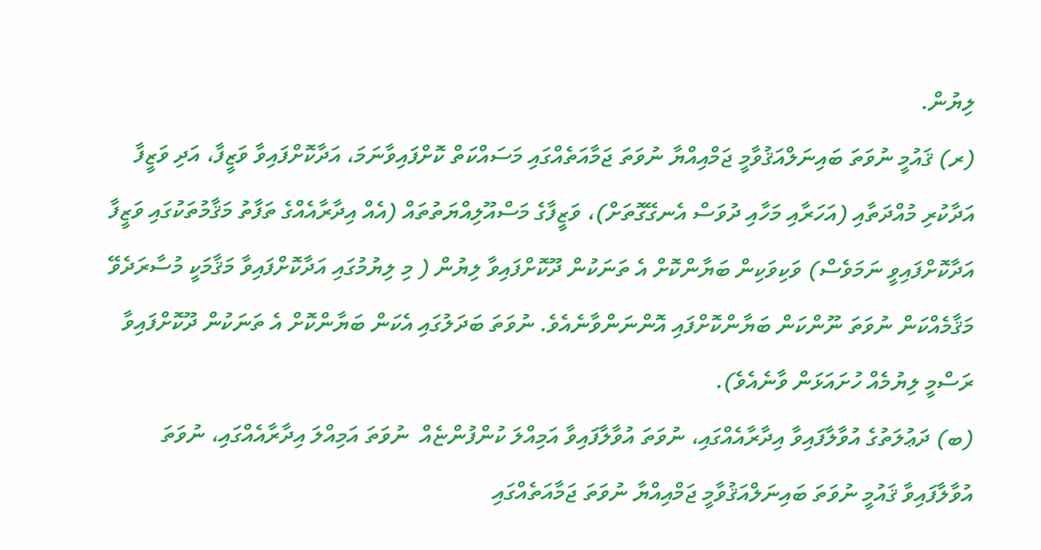ލިޔުން.
(ރ) ޤައުމީ ނުވަތަ ބައިނަލްއަޤުވާމީ ޖަމްއިއްޔާ ނުވަތަ ޖަމާއަތެއްގައި މަސައްކަތް ކޮށްފައިވާނަމަ، އަދާކޮށްފައިވާ ވަޒީފާ، އަދި ވަޒީފާ އަދާކުރި މުއްދަތާއި (އަހަރާއި މަހާއި ދުވަސް އެނގޭގޮތަށް)، ވަޒީފާގެ މަސްއޫލިއްޔަތުތައް (އެއް އިދާރާއެއްގެ ތަފާތު މަޤާމުތަކުގައި ވަޒީފާ އަދާކޮށްފައިވީ ނަމަވެސް) ވަކިވަކިން ބަޔާންކޮށް އެ ތަނަކުން ދޫކޮށްފައިވާ ލިޔުން ( މި ލިޔުމުގައި އަދާކޮށްފައިވާ މަޤާމަކީ މުސާރަދެވޭ މަޤާމެއްކަން ނުވަތަ ނޫންކަން ބަޔާންކޮށްފައި އޮންނަންވާނެއެވެ. ނުވަތަ ބަދަލުގައި އެކަން ބަޔާންކޮށް އެ ތަނަކުން ދޫކޮށްފައިވާ ރަސްމީ ލިޔުމެއް ހުށައަޅަން ވާނެއެވެ).
(ބ) ދަޢުލަތުގެ އުވާލާފައިވާ އިދާރާއެއްގައި، ނުވަތަ އުވާލާފައިވާ އަމިއްލަ ކުންފުންޏެއް  ނުވަތަ އަމިއްލަ އިދާރާއެއްގައި، ނުވަތަ އުވާލާފައިވާ ޤައުމީ ނުވަތަ ބައިނަލްއަޤުވާމީ ޖަމްއިއްޔާ ނުވަތަ ޖަމާއަތެއްގައި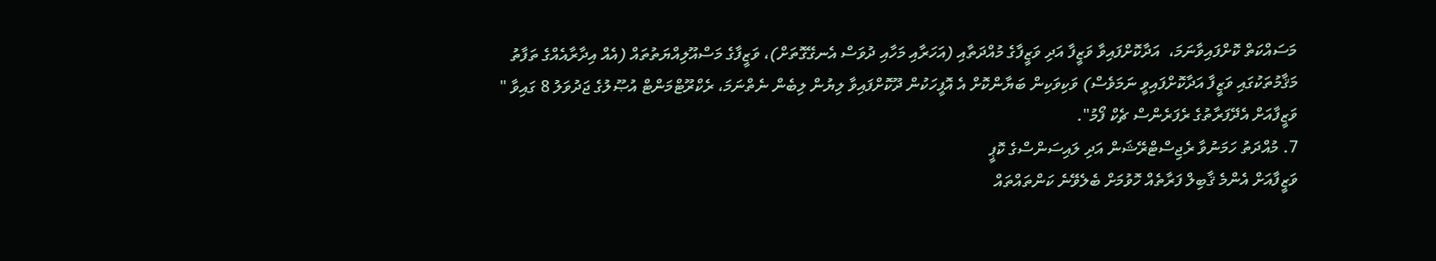މަސައްކަތް ކޮށްފައިވާނަމަ،  އަދާކޮށްފައިވާ ވަޒީފާ އަދި ވަޒީފާގެ މުއްދަތާއި (އަހަރާއި މަހާއި ދުވަސް އެނގޭގޮތަށް)، ވަޒީފާގެ މަސްއޫލިއްޔަތުތައް (އެއް އިދާރާއެއްގެ ތަފާތު މަޤާމުތަކުގައި ވަޒީފާ އަދާކޮށްފައިވީ ނަމަވެސް) ވަކިވަކިން ބަޔާންކޮށް އެ އޮފީހަކުން ދޫކޮށްފައިވާ ލިޔުން ލިބެން ނެތްނަމަ، ރެކްރޫޓްމަންޓް އުޞޫލުގެ ޖަދުވަލު 8 ގައިވާ " ވަޒީފާއަށް އެދޭފަރާތުގެ ރެފަރެންސް ޗެކް ފޯމު".
7. މުއްދަތު ހަމަނުވާ ރެޖިސްޓްރޭޝަން އަދި ލައިސަންސްގެ ކޮޕީ
ވަޒީފާއަށް އެންމެ ޤާބިލް ފަރާތެއް ހޮވުމަށް ބެލެވޭނެ ކަންތައްތައް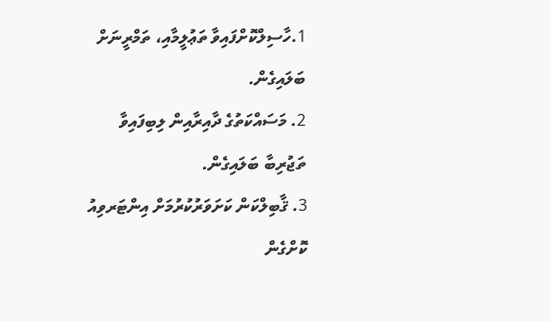1.ހާސިލްކޮށްފައިވާ ތަޢުލީމާއި، ތަމްރީނަށް ބަލައިގެން.
2. މަސައްކަތުގެ ދާއިރާއިން ލިބިފައިވާ ތަޖުރިބާ ބަލައިގެން.
3. ޤާބިލްކަން ކަށަވަރުކުރުމަށް އިންޓަރވިއު ކޮށްގެން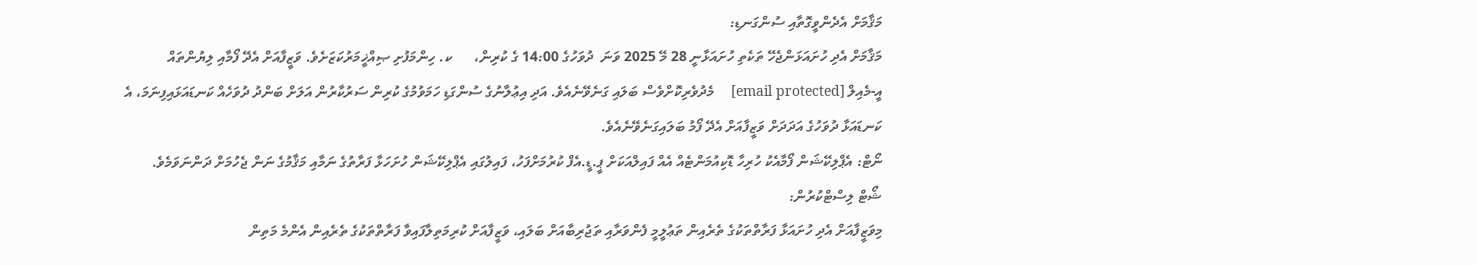މަޤާމަށް އެދެންވީގޮތާއި ސުންގަނޑި:
މަޤާމަށް އެދި ހުށައަޅަންޖެހޭ ތަކެތި ހުށައަޅާނީ 28 މޭ 2025 ވަނަ  ދުވަހުގެ 14:00 ގެ ކުރިން،      ކ. ހިންމަފުށި ޞިއްޚީމަރުކަޒަށެވެ. ވަޒީފާއަށް އެދޭ ފޯމާއި ލިޔުންތައް
އީ-މެއިލް [email protected]    މެދުވެރިކޮށްވެސް ބަލައި ގަނެވޭނެއެވެ. އަދި އިޢުލާނުގެ ސުންގަޑި ހަމަވުމުގެ ކުރިން ސަރުކާރުން އަލަށް ބަންދު ދުވަހެއް ކަނޑައަޅައިފިނަމަ، އެ ކަނޑައަޅާ ދުވަހުގެ އަދަދަށް ވަޒީފާއަށް އެދޭ ފޯމު ބަލައިގަނެވޭނެއެވެ.
ނޯޓް: އެޕްލިކޭޝަން ފޯމާއެކު ހުރިހާ ޑޮކިއުމަންޓެއް އެއް ފައިލްއަކަށް ޕީ.ޑީ.އެފް ކުރުމަށްފަހު، ފައިލުގައި އެޕްލިކޭޝަން ހުށަހަޅާ ފަރާތުގެ ނަމާއި މަޤާމުގެ ނަން ޖެހުމަށް ދަންނަވަމެވެ.
ޝޯޓް ލިސްޓްކުރުން:
މިވަޒީފާއަށް އެދި ހުށައަޅާ ފަރާތްތަކުގެ ތެރެއިން ތަޢުލީމީ ފެންވަރާއި ތަޖުރިބާއަށް ބަލައި، ވަޒީފާއަށް ކުރިމަތިލާފައިވާ ފަރާތްތަކުގެ ތެރެއިން އެންމެ މަތިން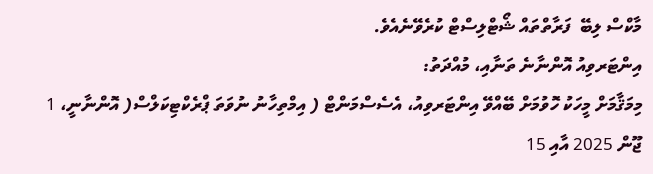މާކްސް ލިބޭ  ފަރާތްތައް ޝޯޓްލިސްޓް ކުރެވޭނެއެވެ.
އިންޓަރވިއު އޮންނާނެ ތަނާއި، މުއްދަތު:
މިމަޤާމަށް މީހަކު ހޮވުމަށް ބޭއްވޭ އިންޓަރވިއު، އެސެސްމަންޓް ( އިމްތިހާނު ނުވަތަ ޕްރެކްޓިކަލްސް( އޮންނާނީ، 1 ޖޫން 2025 އާއި 15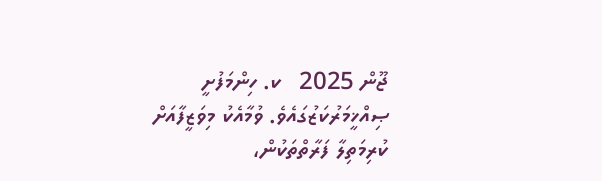ޖޫން 2025   ކ. ހިންމަފުށީ ޞިއްޚީމަރުކަޒުގައެވެ. ވުމާއެކު މިވަޒީފާއަށް ކުރިމަތިލާ ފަރާތްތަކުން،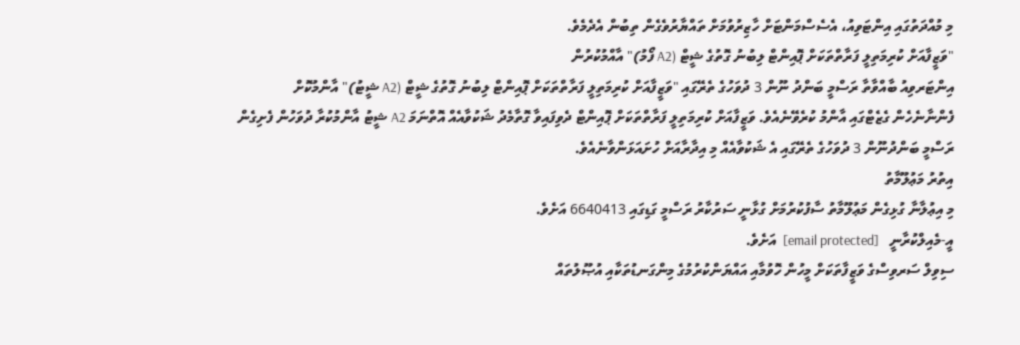މި މުއްދަތުގައި އިންޓަވިއު، އެސެސްމަންޓަށް ހާޒިރުވުމަށް ތައްޔާރުވެގެން ތިބުން އެދެމެވެ.
"ވަޒީފާއަށް ކުރިމަތިލީ ފަރާތްތަކަށް ޕޮއިންޓް ލިބުނު ގޮތުގެ ޝީޓް (A2 ފޯމު)" އާއްމުކުރުން
އިންޓަރވިއު ބާއްވާތާ ރަސްމީ ބަންދު ނޫން 3 ދުވަހުގެ ތެރޭގައި "ވަޒީފާއަށް ކުރިމަތިލީ ފަރާތްތަކަށް ޕޮއިންޓް ލިބުނު ގޮތުގެ ޝީޓް (A2 ޝީޓު)" އާންމުކޮށް ފެންނާނެހެން ގެޒެޓްގައި އާންމު ކުރެވޭނެއެވެ. ވަޒީފާއަށް ކުރިމަތިލީ ފަރާތްތަކަށް ޕޮއިންޓް ދެވިފައިވާ ގޮތާމެދު ޝަކުވާއެއް އޮތްނަމަ A2 ޝީޓު އާންމުކުރާ ދުވަހުން ފެށިގެން ރަސްމީ ބަންދުނޫން 3 ދުވަހުގެ ތެރޭގައި އެ ޝަކުވާއެއް މި އިދާރާއަށް ހުށައަޅަންވާނެއެވެ.
އިތުރު މަޢުލޫމާތު
މި އިޢުލާނާ ގުޅިގެން މަޢުލޫމާތު ސާފުކުރުމަށް ގުޅާނީ ސަރުކާރު ރަސްމީ ގަޑިގައި 6640413 އަށެވެ.
އީ-މެއިލްކުރާނީ   [email protected]  އަށެވެ.
ސިވިލް ސަރވިސްގެ ވަޒީފާތަކަށް މީހުން ހޮވުމާއި އައްޔަންކުރުމުގެ މިންގަނޑުތަކާއި އުޞޫލުތައް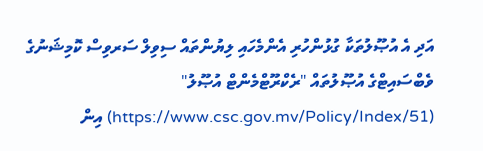އަދި އެ އުޞޫލުތަކާ ގުޅުންހުރި އެންމެހައި ލިޔުންތައް ސިވިލް ސަރވިސް ކޮމިޝަނުގެ ވެބްސައިޓްގެ އުޞޫލުތައް "ރެކްރޫޓްމެންޓް އުޞޫލު" (https://www.csc.gov.mv/Policy/Index/51) އިން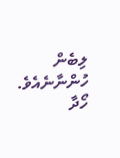ލިބެން ހުންނާނެއެވެ.
ހޯދާ